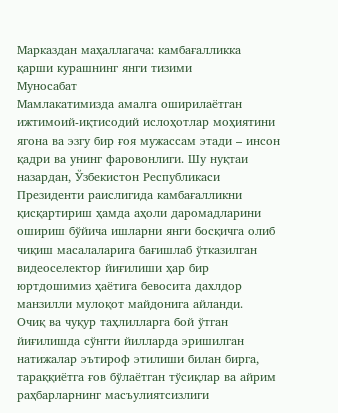Марказдан маҳаллагача: камбағалликка қарши курашнинг янги тизими
Муносабат
Мамлакатимизда амалга оширилаётган ижтимоий-иқтисодий ислоҳотлар моҳиятини ягона ва эзгу бир ғоя мужассам этади – инсон қадри ва унинг фаровонлиги. Шу нуқтаи назардан, Ўзбекистон Республикаси Президенти раислигида камбағалликни қисқартириш ҳамда аҳоли даромадларини ошириш бўйича ишларни янги босқичга олиб чиқиш масалаларига бағишлаб ўтказилган видеоселектор йиғилиши ҳар бир юртдошимиз ҳаётига бевосита дахлдор манзилли мулоқот майдонига айланди.
Очиқ ва чуқур таҳлилларга бой ўтган йиғилишда сўнгги йилларда эришилган натижалар эътироф этилиши билан бирга, тараққиётга ғов бўлаётган тўсиқлар ва айрим раҳбарларнинг масъулиятсизлиги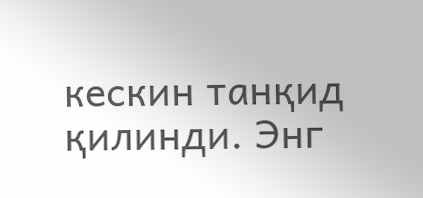кескин танқид қилинди. Энг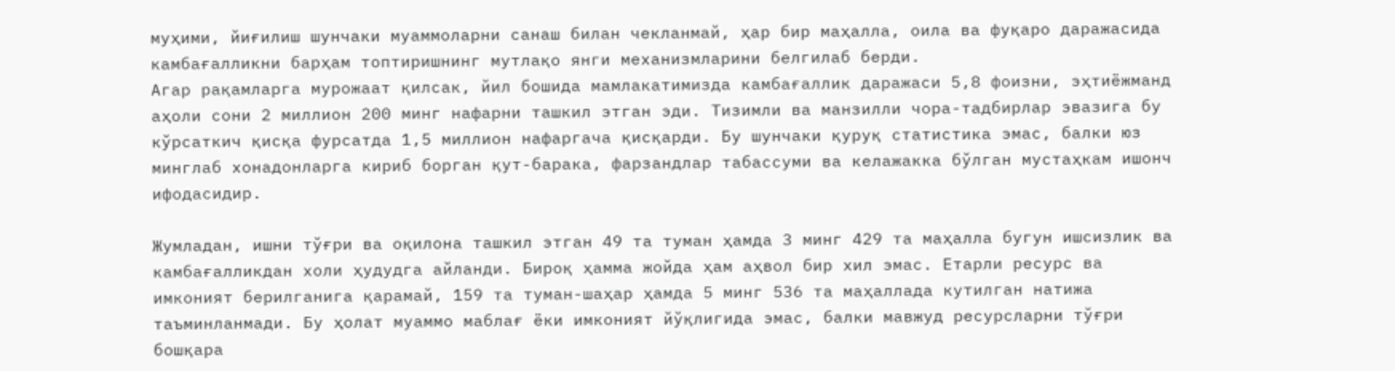муҳими, йиғилиш шунчаки муаммоларни санаш билан чекланмай, ҳар бир маҳалла, оила ва фуқаро даражасида камбағалликни барҳам топтиришнинг мутлақо янги механизмларини белгилаб берди.
Агар рақамларга мурожаат қилсак, йил бошида мамлакатимизда камбағаллик даражаси 5,8 фоизни, эҳтиёжманд аҳоли сони 2 миллион 200 минг нафарни ташкил этган эди. Тизимли ва манзилли чора-тадбирлар эвазига бу кўрсаткич қисқа фурсатда 1,5 миллион нафаргача қисқарди. Бу шунчаки қуруқ статистика эмас, балки юз минглаб хонадонларга кириб борган қут-барака, фарзандлар табассуми ва келажакка бўлган мустаҳкам ишонч ифодасидир.

Жумладан, ишни тўғри ва оқилона ташкил этган 49 та туман ҳамда 3 минг 429 та маҳалла бугун ишсизлик ва камбағалликдан холи ҳудудга айланди. Бироқ ҳамма жойда ҳам аҳвол бир хил эмас. Етарли ресурс ва имконият берилганига қарамай, 159 та туман-шаҳар ҳамда 5 минг 536 та маҳаллада кутилган натижа таъминланмади. Бу ҳолат муаммо маблағ ёки имконият йўқлигида эмас, балки мавжуд ресурсларни тўғри бошқара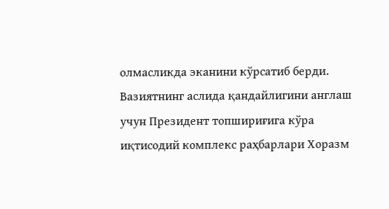олмасликда эканини кўрсатиб берди.
Вазиятнинг аслида қандайлигини англаш учун Президент топшириғига кўра иқтисодий комплекс раҳбарлари Хоразм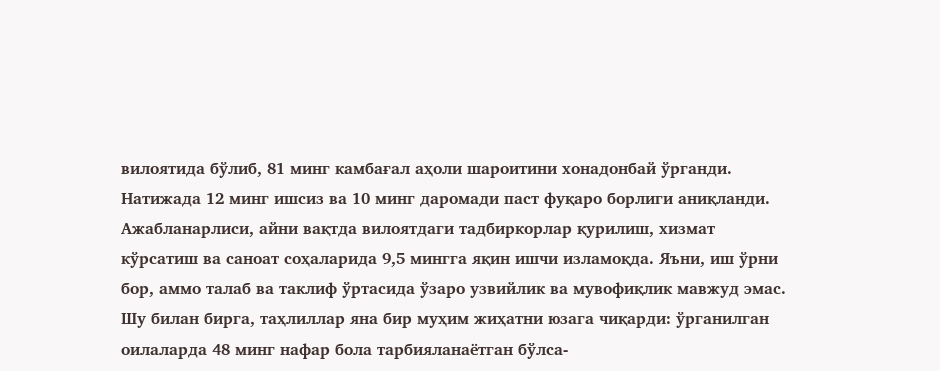вилоятида бўлиб, 81 минг камбағал аҳоли шароитини хонадонбай ўрганди. Натижада 12 минг ишсиз ва 10 минг даромади паст фуқаро борлиги аниқланди. Ажабланарлиси, айни вақтда вилоятдаги тадбиркорлар қурилиш, хизмат кўрсатиш ва саноат соҳаларида 9,5 мингга яқин ишчи изламоқда. Яъни, иш ўрни бор, аммо талаб ва таклиф ўртасида ўзаро узвийлик ва мувофиқлик мавжуд эмас.
Шу билан бирга, таҳлиллар яна бир муҳим жиҳатни юзага чиқарди: ўрганилган оилаларда 48 минг нафар бола тарбияланаётган бўлса-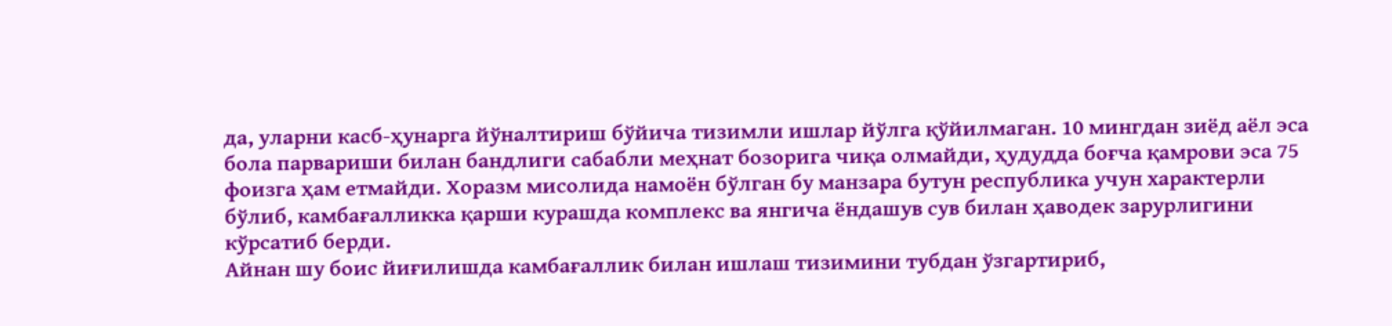да, уларни касб-ҳунарга йўналтириш бўйича тизимли ишлар йўлга қўйилмаган. 10 мингдан зиёд аёл эса бола парвариши билан бандлиги сабабли меҳнат бозорига чиқа олмайди, ҳудудда боғча қамрови эса 75 фоизга ҳам етмайди. Хоразм мисолида намоён бўлган бу манзара бутун республика учун характерли бўлиб, камбағалликка қарши курашда комплекс ва янгича ёндашув сув билан ҳаводек зарурлигини кўрсатиб берди.
Айнан шу боис йиғилишда камбағаллик билан ишлаш тизимини тубдан ўзгартириб,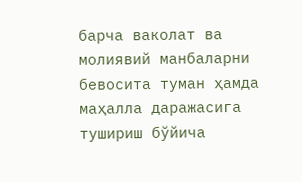барча ваколат ва молиявий манбаларни бевосита туман ҳамда маҳалла даражасига тушириш бўйича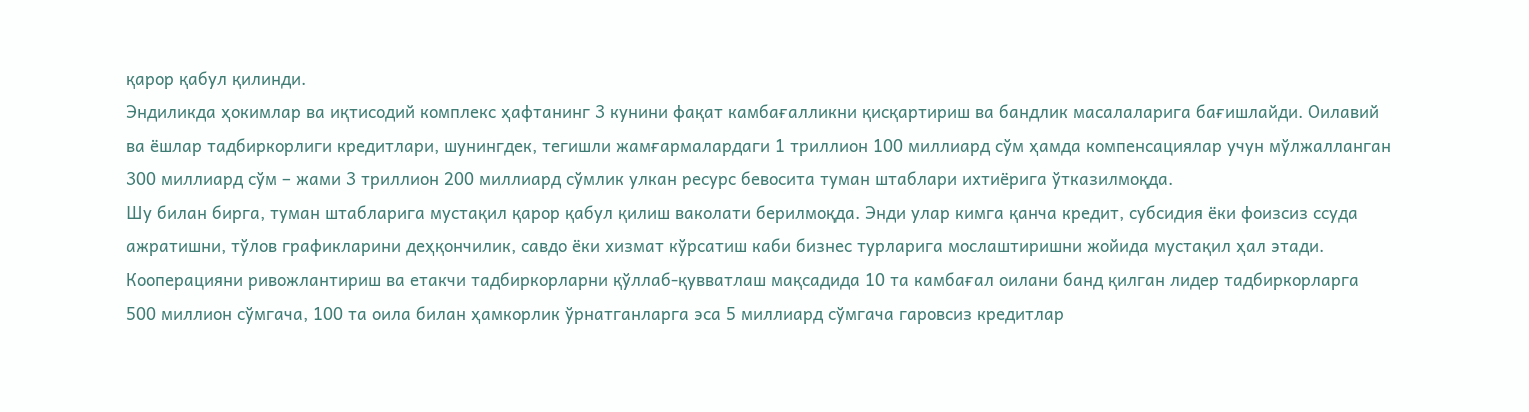қарор қабул қилинди.
Эндиликда ҳокимлар ва иқтисодий комплекс ҳафтанинг 3 кунини фақат камбағалликни қисқартириш ва бандлик масалаларига бағишлайди. Оилавий ва ёшлар тадбиркорлиги кредитлари, шунингдек, тегишли жамғармалардаги 1 триллион 100 миллиард сўм ҳамда компенсациялар учун мўлжалланган 300 миллиард сўм – жами 3 триллион 200 миллиард сўмлик улкан ресурс бевосита туман штаблари ихтиёрига ўтказилмоқда.
Шу билан бирга, туман штабларига мустақил қарор қабул қилиш ваколати берилмоқда. Энди улар кимга қанча кредит, субсидия ёки фоизсиз ссуда ажратишни, тўлов графикларини деҳқончилик, савдо ёки хизмат кўрсатиш каби бизнес турларига мослаштиришни жойида мустақил ҳал этади. Кооперацияни ривожлантириш ва етакчи тадбиркорларни қўллаб-қувватлаш мақсадида 10 та камбағал оилани банд қилган лидер тадбиркорларга 500 миллион сўмгача, 100 та оила билан ҳамкорлик ўрнатганларга эса 5 миллиард сўмгача гаровсиз кредитлар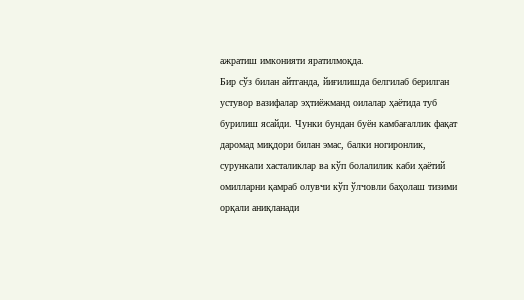ажратиш имконияти яратилмоқда.
Бир сўз билан айтганда, йиғилишда белгилаб берилган устувор вазифалар эҳтиёжманд оилалар ҳаётида туб бурилиш ясайди. Чунки бундан буён камбағаллик фақат даромад миқдори билан эмас, балки ногиронлик, сурункали хасталиклар ва кўп болалилик каби ҳаётий омилларни қамраб олувчи кўп ўлчовли баҳолаш тизими орқали аниқланади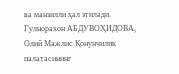ва манзилли ҳал этилади.
Гулнорахон АБДУВОҲИДОВА,
Олий Мажлис Қонунчилик палатасининг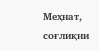Меҳнат,
соғлиқни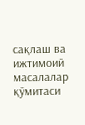сақлаш ва ижтимоий масалалар қўмитаси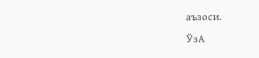аъзоси.
ЎзА